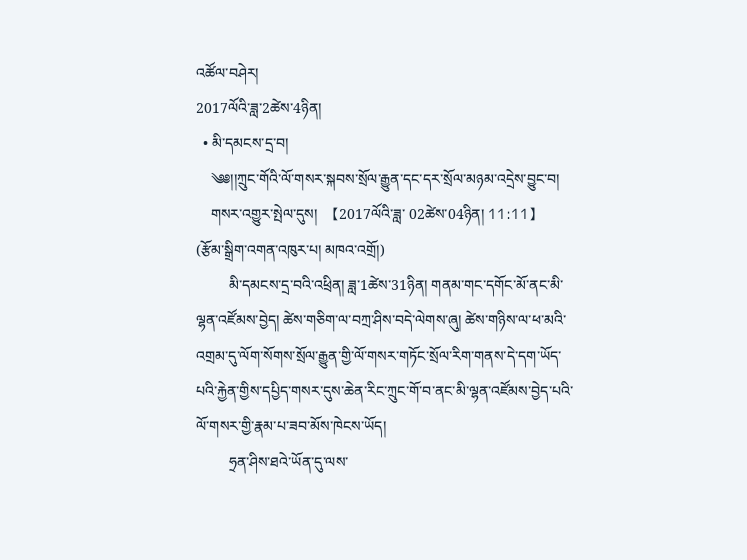འཚོལ་བཤེར།
2017ལོའི་ཟླ་2ཚེས་4ཉིན།
  • མི་དམངས་དྲ་བ།
    ༄༅།།ཀྲུང་གོའི་ལོ་གསར་སྐབས་སྲོལ་རྒྱུན་དང་དར་སྲོལ་མཉམ་འདྲེས་བྱུང་བ།
    གསར་འགྱུར་སྤེལ་དུས།  【2017ལོའི་ཟླ་ 02ཚེས་04ཉིན། 11:11】   (རྩོམ་སྒྲིག་འགན་འཁུར་པ། མཁའ་འགྲོ།)
         མི་དམངས་དྲ་བའི་འཕྲིན། ཟླ་1ཚེས་31ཉིན། གནམ་གང་དགོང་མོ་ནང་མི་ལྷན་འཛོམས་བྱེད། ཚེས་གཅིག་ལ་བཀྲ་ཤིས་བདེ་ལེགས་ཞུ། ཚེས་གཉིས་ལ་ཕ་མའི་འགྲམ་དུ་ལོག་སོགས་སྲོལ་རྒྱུན་གྱི་ལོ་གསར་གཏོང་སྲོལ་རིག་གནས་དེ་དག་ཡོད་པའི་རྐྱེན་གྱིས་དཔྱིད་གསར་དུས་ཆེན་རིང་ཀྲུང་གོ་བ་ནང་མི་ལྷན་འཛོམས་བྱེད་པའི་ལོ་གསར་གྱི་རྣམ་པ་ཟབ་མོས་ཁེངས་ཡོད།
         ཧྲན་ཤིས་ཐའེ་ཡོན་དུ་ལས་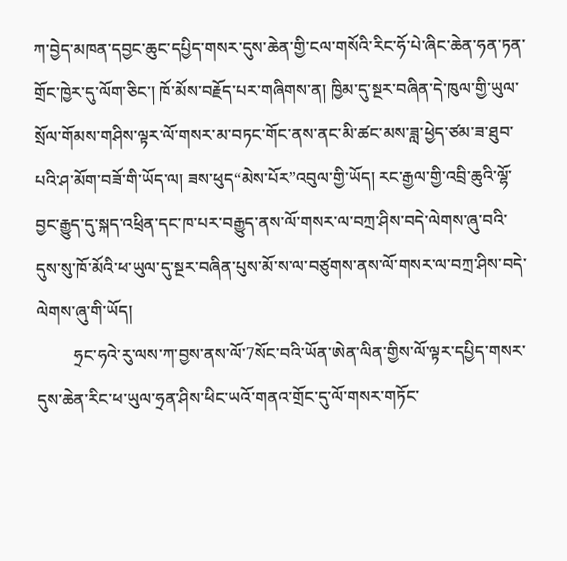ཀ་བྱེད་མཁན་དབྱང་ཆུང་དཔྱིད་གསར་དུས་ཆེན་གྱི་ངལ་གསོའི་རིང་ཧོ་པེ་ཞིང་ཆེན་ཧན་ཏན་གྲོང་ཁྱེར་དུ་ལོག་ཅིང་། ཁོ་མོས་བརྗོད་པར་གཞིགས་ན། ཁྱིམ་དུ་སྔར་བཞིན་དེ་ཁུལ་གྱི་ཡུལ་སྲོལ་གོམས་གཤིས་ལྟར་ལོ་གསར་མ་བཏང་གོང་ནས་ནང་མི་ཚང་མས་ཟླ་ཕྱེད་ཙམ་ཟ་ཐུབ་པའི་ཤ་མོག་བཟོ་གི་ཡོད་ལ། ཟས་ཕུད“མེས་པོར”འབུལ་གྱི་ཡོད། རང་རྒྱལ་གྱི་འབྲི་ཆུའི་ལྷོ་བྱང་རྒྱུད་དུ་སྐད་འཕྲིན་དང་ཁ་པར་བརྒྱུད་ནས་ལོ་གསར་ལ་བཀྲ་ཤིས་བདེ་ལེགས་ཞུ་བའི་དུས་སུ་ཁོ་མོའི་ཕ་ཡུལ་དུ་སྔར་བཞིན་པུས་མོ་ས་ལ་བཙུགས་ནས་ལོ་གསར་ལ་བཀྲ་ཤིས་བདེ་ལེགས་ཞུ་གི་ཡོད།
         ཧྲང་ཧའེ་རུ་ལས་ཀ་བྱས་ནས་ལོ་7སོང་བའི་ཡོན་ཨེན་ལིན་གྱིས་ལོ་ལྟར་དཔྱིད་གསར་དུས་ཆེན་རིང་ཕ་ཡུལ་ཧྲན་ཤིས་ཕིང་ཡའོ་གནའ་གྲོང་དུ་ལོ་གསར་གཏོང་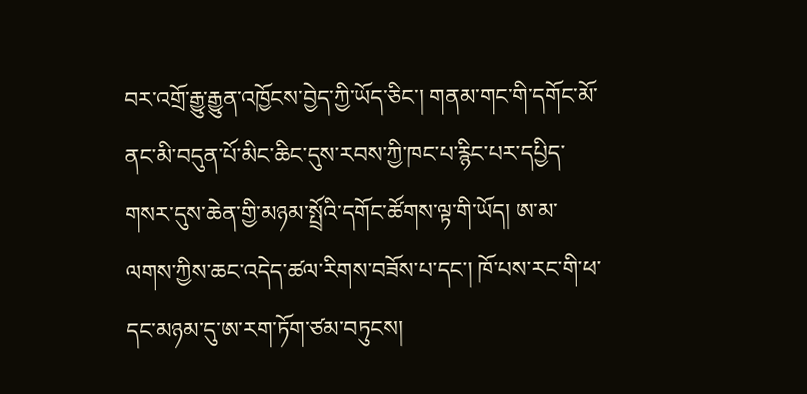བར་འགྲོ་རྒྱུ་རྒྱུན་འཁྱོངས་བྱེད་ཀྱི་ཡོད་ཅིང་། གནམ་གང་གི་དགོང་མོ་ནང་མི་བདུན་པོ་མིང་ཆིང་དུས་རབས་ཀྱི་ཁང་པ་རྙིང་པར་དཔྱིད་གསར་དུས་ཆེན་གྱི་མཉམ་སྤྲོའི་དགོང་ཚོགས་ལྟ་གི་ཡོད། ཨ་མ་ལགས་ཀྱིས་ཆང་འདེད་ཚལ་རིགས་བཟོས་པ་དང་། ཁོ་པས་རང་གི་ཕ་དང་མཉམ་དུ་ཨ་རག་ཏོག་ཙམ་བཏུངས།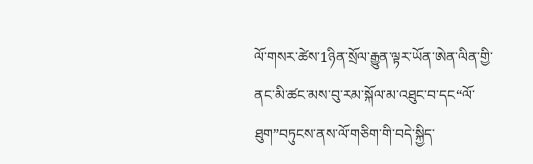ལོ་གསར་ཚེས་1ཉིན་སྲོལ་རྒྱུན་ལྟར་ཡོན་ཨེན་ལིན་གྱི་ནང་མི་ཚང་མས་བུ་རམ་སྐོལ་མ་འཐུང་བ་དང“ལོ་ཐུག”བཏུངས་ནས་ལོ་གཅིག་གི་བདེ་སྐྱིད་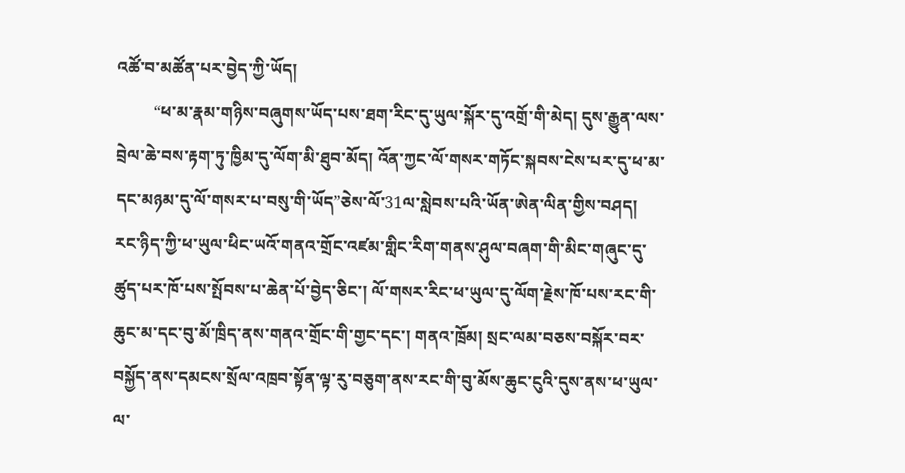འཚོ་བ་མཚོན་པར་བྱེད་ཀྱི་ཡོད།
         “ཕ་མ་རྣམ་གཉིས་བཞུགས་ཡོད་པས་ཐག་རིང་དུ་ཡུལ་སྐོར་དུ་འགྲོ་གི་མེད། དུས་རྒྱུན་ལས་བྲེལ་ཆེ་བས་རྟག་ཏུ་ཁྱིམ་དུ་ལོག་མི་ཐུབ་མོད། འོན་ཀྱང་ལོ་གསར་གཏོང་སྐབས་ངེས་པར་དུ་ཕ་མ་དང་མཉམ་དུ་ལོ་གསར་པ་བསུ་གི་ཡོད”ཅེས་ལོ་31ལ་སླེབས་པའི་ཡོན་ཨེན་ལིན་གྱིས་བཤད། རང་ཉིད་ཀྱི་ཕ་ཡུལ་ཕིང་ཡའོ་གནའ་གྲོང་འཛམ་གླིང་རིག་གནས་ཤུལ་བཞག་གི་མིང་གཞུང་དུ་ཚུད་པར་ཁོ་པས་སྤོབས་པ་ཆེན་པོ་བྱེད་ཅིང་། ལོ་གསར་རིང་ཕ་ཡུལ་དུ་ལོག་རྗེས་ཁོ་པས་རང་གི་ཆུང་མ་དང་བུ་མོ་ཁྲིད་ནས་གནའ་གྲོང་གི་གྱང་དང་། གནའ་ཁྲོམ། སྲང་ལམ་བཅས་བསྐོར་བར་བསྐྱོད་ནས་དམངས་སྲོལ་འཁྲབ་སྟོན་ལྟ་རུ་བཅུག་ནས་རང་གི་བུ་མོས་ཆུང་ངུའི་དུས་ནས་ཕ་ཡུལ་ལ་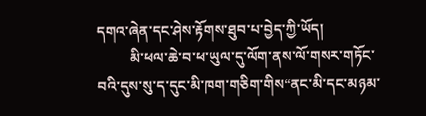དགའ་ཞེན་དང་ཤེས་རྟོགས་ཐུབ་པ་བྱེད་ཀྱི་ཡོད།
         མི་ཕལ་ཆེ་བ་ཕ་ཡུལ་དུ་ལོག་ནས་ལོ་གསར་གཏོང་བའི་དུས་སུ་ད་དུང་མི་ཁག་གཅིག་གིས“ནང་མི་དང་མཉམ་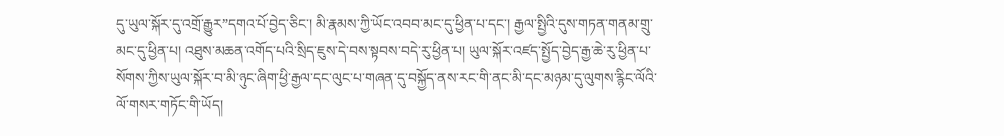དུ་ཡུལ་སྐོར་དུ་འགྲོ་རྒྱུར”དགའ་པོ་བྱེད་ཅིང་། མི་རྣམས་ཀྱི་ཡོང་འབབ་མང་དུ་ཕྱིན་པ་དང་། རྒྱལ་སྤྱིའི་དུས་གཏན་གནམ་གྲུ་མང་དུ་ཕྱིན་པ། འཐུས་མཆན་འགོད་པའི་སྲིད་ཇུས་དེ་བས་སྟབས་བདེ་རུ་ཕྱིན་པ། ཡུལ་སྐོར་འཛད་སྤྱོད་བྱེད་རྒྱ་ཆེ་རུ་ཕྱིན་པ་སོགས་ཀྱིས་ཡུལ་སྐོར་བ་མི་ཉུང་ཞིག་ཕྱི་རྒྱལ་དང་ལུང་པ་གཞན་དུ་བསྐྱོད་ནས་རང་གི་ནང་མི་དང་མཉམ་དུ་ལུགས་རྙིང་ལོའི་ལོ་གསར་གཏོང་གི་ཡོད།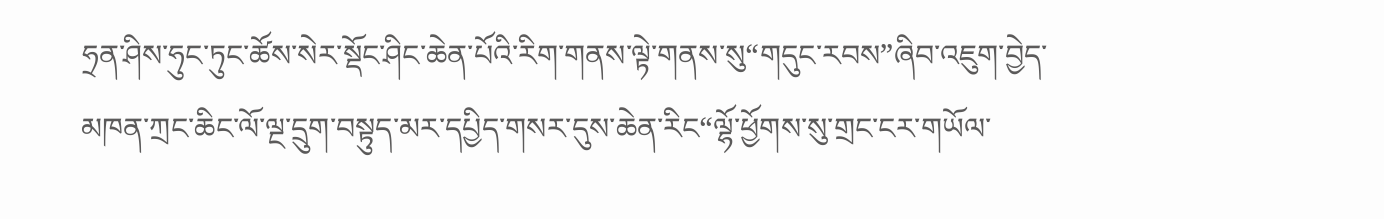ཧྲན་ཤིས་ཧུང་ཏུང་ཚོས་སེར་སྡོང་ཤིང་ཆེན་པོའི་རིག་གནས་ལྟེ་གནས་སུ“གདུང་རབས”ཞིབ་འཇུག་བྱེད་མཁན་ཀྲང་ཆིང་ལོ་ལྔ་དྲུག་བསྟུད་མར་དཔྱིད་གསར་དུས་ཆེན་རིང“ལྷོ་ཕྱོགས་སུ་གྲང་ངར་གཡོལ་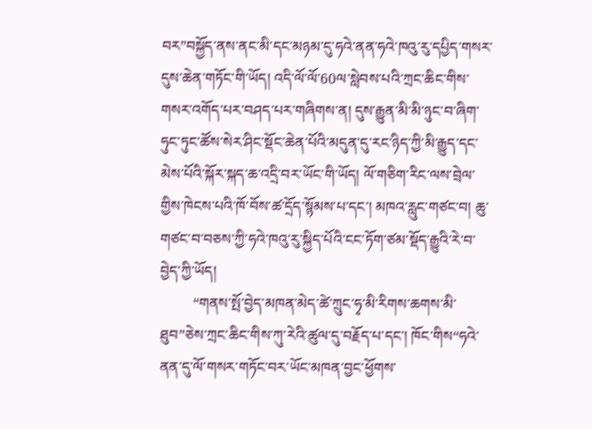བར”བསྐྱོད་ནས་ནང་མི་དང་མཉམ་དུ་ཧའེ་ནན་ཧའེ་ཁའུ་རུ་དཔྱིད་གསར་དུས་ཆེན་གཏོང་གི་ཡོད། འདི་ལོ་ལོ་60ལ་སླེབས་པའི་ཀྲང་ཆིང་གིས་གསར་འགོད་པར་བཤད་པར་གཞིགས་ན། དུས་རྒྱུན་མི་མི་ཉུང་བ་ཞིག་ཧུང་ཏུང་ཚོས་སེར་ཤིང་སྡོང་ཆེན་པོའི་མདུན་དུ་རང་ཉིད་ཀྱི་མི་རྒྱུད་དང་མེས་པོའི་སྐོར་སྐད་ཆ་འདྲི་བར་ཡོང་གི་ཡོད། ལོ་གཅིག་རིང་ལས་བྲེལ་གྱིས་ཁེངས་པའི་ཁོ་བོས་ཚ་དྲོད་སྙོམས་པ་དང་། མཁའ་རླུང་གཙང་བ། ཆུ་གཙང་བ་བཅས་ཀྱི་ཧའེ་ཁའུ་རུ་སྐྱིད་པོའི་ངང་ཏོག་ཙམ་སྡོད་རྒྱུའི་རེ་བ་བྱེད་ཀྱི་ཡོད།
         “གནས་སྤོ་བྱེད་མཁན་མེད་ཚེ་ཀྲུང་ཧྭ་མི་རིགས་ཆགས་མི་ཐུབ”ཅེས་ཀྲང་ཆིང་གིས་ཀུ་རེའི་ཚུལ་དུ་བརྗོད་པ་དང་། ཁོང་གིས“ཧའེ་ནན་དུ་ལོ་གསར་གཏོང་བར་ཡོང་མཁན་བྱང་ཕྱོགས་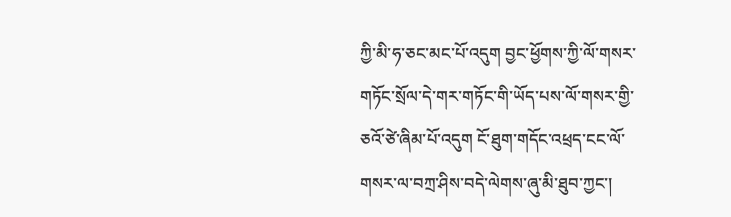ཀྱི་མི་ཧ་ཅང་མང་པོ་འདུག བྱང་ཕྱོགས་ཀྱི་ལོ་གསར་གཏོང་སྲོལ་དེ་གར་གཏོང་གི་ཡོད་པས་ལོ་གསར་གྱི་ཅའོ་ཙེ་ཞིམ་པོ་འདུག ངོ་ཐུག་གདོང་འཕྲད་ངང་ལོ་གསར་ལ་བཀྲ་ཤིས་བདེ་ལེགས་ཞུ་མི་ཐུབ་ཀྱང་།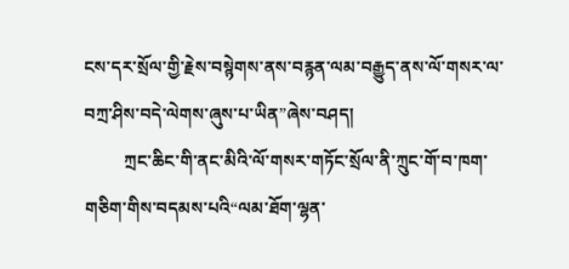ངས་དར་སྲོལ་གྱི་རྗེས་བསྙེགས་ནས་བརྙན་ལམ་བརྒྱུད་ནས་ལོ་གསར་ལ་བཀྲ་ཤིས་བདེ་ལེགས་ཞུས་པ་ཡིན”ཞེས་བཤད།
         ཀྲང་ཆིང་གི་ནང་མིའི་ལོ་གསར་གཏོང་སྲོལ་ནི་ཀྲུང་གོ་བ་ཁག་གཅིག་གིས་བདམས་པའི“ལམ་ཐོག་ལྷན་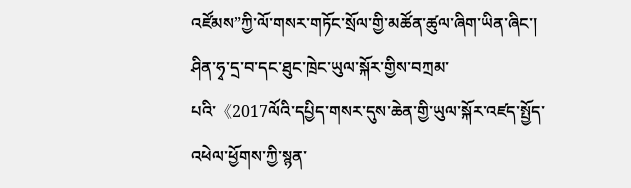འཛོམས”ཀྱི་ལོ་གསར་གཏོང་སྲོལ་གྱི་མཚོན་ཚུལ་ཞིག་ཡིན་ཞིང་། ཤིན་ཧྭ་དྲ་བ་དང་ཐུང་ཁྲེང་ཡུལ་སྐོར་གྱིས་བཀྲམ་པའི་《2017ལོའི་དཔྱིད་གསར་དུས་ཆེན་གྱི་ཡུལ་སྐོར་འཛད་སྤྱོད་འཕེལ་ཕྱོགས་ཀྱི་སྙན་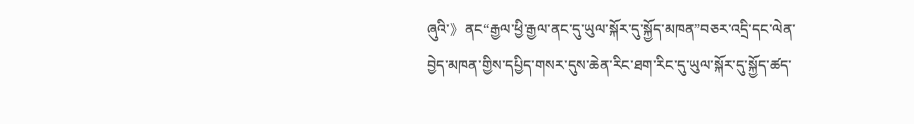ཞུའི་》ནང“རྒྱལ་ཕྱི་རྒྱལ་ནང་དུ་ཡུལ་སྐོར་དུ་སྐྱོད་མཁན”བཅར་འདྲི་དང་ལེན་བྱེད་མཁན་གྱིས་དཔྱིད་གསར་དུས་ཆེན་རིང་ཐག་རིང་དུ་ཡུལ་སྐོར་དུ་སྐྱོད་ཚད་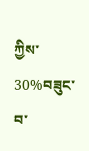ཀྱིས་30%བཟུང་བ་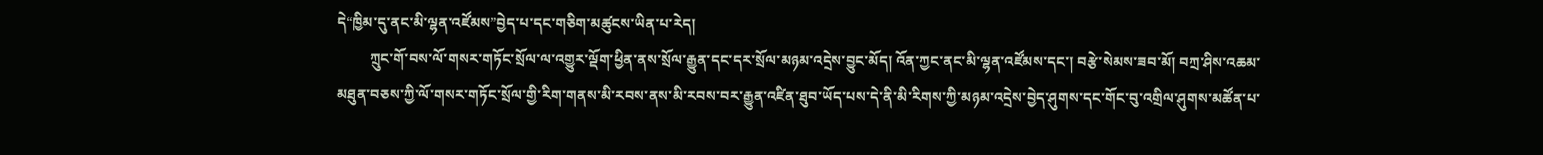དེ“ཁྱིམ་དུ་ནང་མི་ལྷན་འཛོམས”བྱེད་པ་དང་གཅིག་མཚུངས་ཡིན་པ་རེད།
         ཀྲུང་གོ་བས་ལོ་གསར་གཏོང་སྲོལ་ལ་འགྱུར་ལྡོག་ཕྱིན་ནས་སྲོལ་རྒྱུན་དང་དར་སྲོལ་མཉམ་འདྲེས་བྱུང་མོད། འོན་ཀྱང་ནང་མི་ལྷན་འཛོམས་དང་། བརྩེ་སེམས་ཟབ་མོ། བཀྲ་ཤིས་འཆམ་མཐུན་བཅས་ཀྱི་ལོ་གསར་གཏོང་སྲོལ་གྱི་རིག་གནས་མི་རབས་ནས་མི་རབས་བར་རྒྱུན་འཛིན་ཐུབ་ཡོད་པས་དེ་ནི་མི་རིགས་ཀྱི་མཉམ་འདྲེས་བྱེད་ཤུགས་དང་གོང་བུ་འགྲིལ་ཤུགས་མཚོན་པ་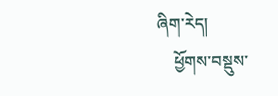ཞིག་རེད།
    ཕྱོགས་བསྡུས་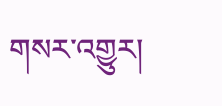གསར་འགྱུར།